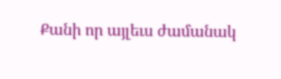Քանի որ այլեւս ժամանակ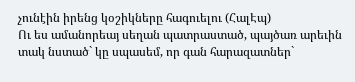չունէին իրենց կօշիկները հագուելու (ՀալԷպ)
Ու ես ամանորեայ սեղան պատրաստած, պայծառ արեւին տակ նստած` կը սպասեմ, որ գան հարազատներ`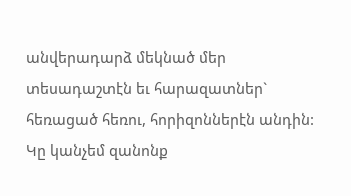անվերադարձ մեկնած մեր տեսադաշտէն եւ հարազատներ` հեռացած հեռու, հորիզոններէն անդին: Կը կանչեմ զանոնք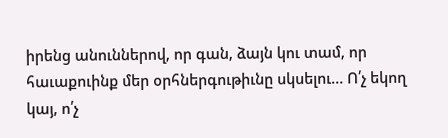իրենց անուններով, որ գան, ձայն կու տամ, որ հաւաքուինք մեր օրհներգութիւնը սկսելու… Ո՛չ եկող կայ, ո՛չ